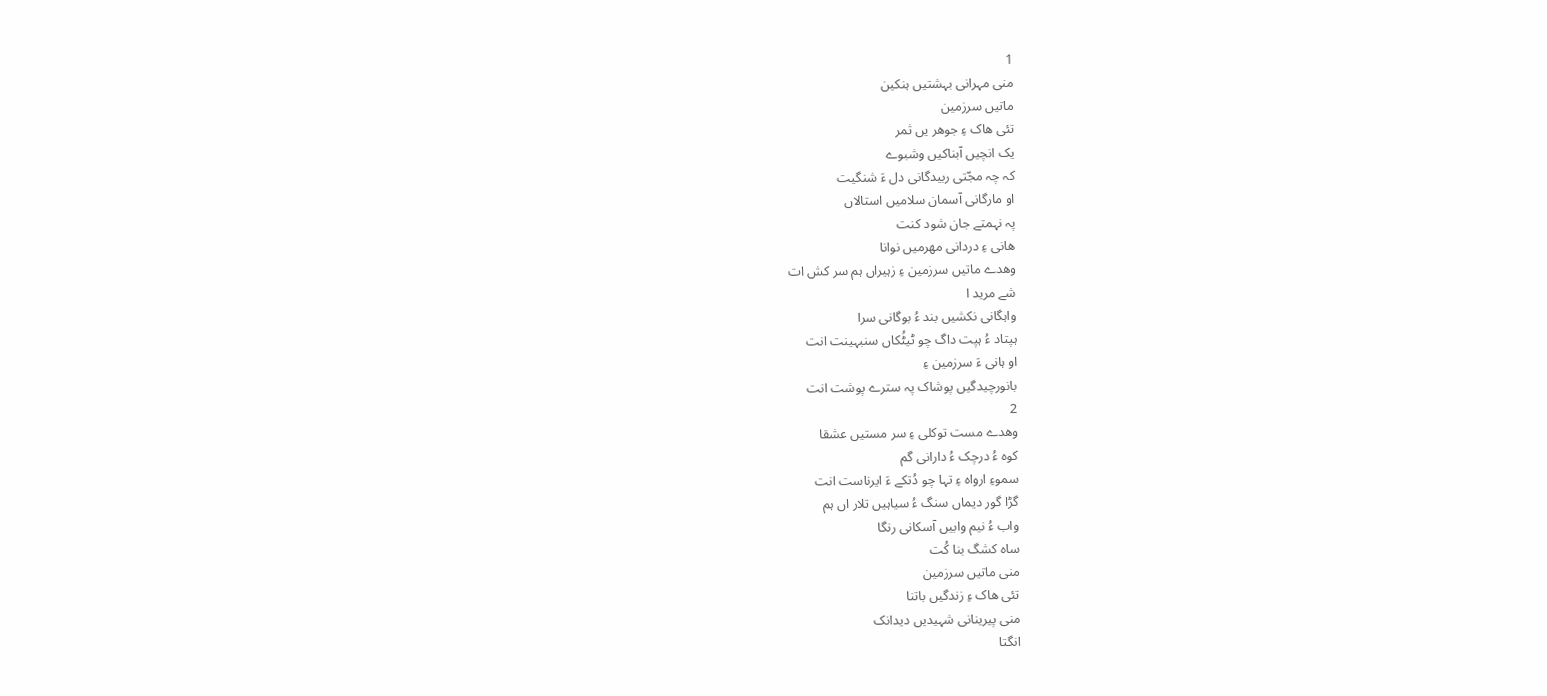1
منی مہرانی بہشتیں ہنکین
ماتیں سرزمین
تئی ھاک ءِ جوھر یں ثمر
یک انچیں آبناکیں وشبوے
کہ چہ مجّتی ربیدگانی دل ءَ شنگیت
او مارگانی آسمان سلامیں استالاں
پہ نہمتے جان شود کنت
ھانی ءِ دردانی مھرمیں نوانا
وھدے ماتیں سرزمین ءِ زہیراں ہم سر کش ات
شے مرید ا
واہگانی نکشیں بند ءُ بوگانی سرا
ہپتاد ءُ ہپت داگ چو ٹیٹُکاں سنبہینت انت
او ہانی ءَ سرزمین ءِ
بانورچیدگیں پوشاک پہ سترے پوشت انت
2
وھدے مست توکلی ءِ سر مستیں عشقا
کوہ ءُ درچک ءُ دارانی گم
سموءِ ارواہ ءِ تہا چو دُتکے ءَ ایرناست انت
گڑا گور دیماں سنگ ءُ سیاہیں تلار اں ہم
واب ءُ نیم وابیں آسکانی رنگا
ساہ کشگ بنا کُت
منی ماتیں سرزمین
تئی ھاک ءِ زندگیں باتنا
منی پیرینانی شہیدیں دیدانک
انگتا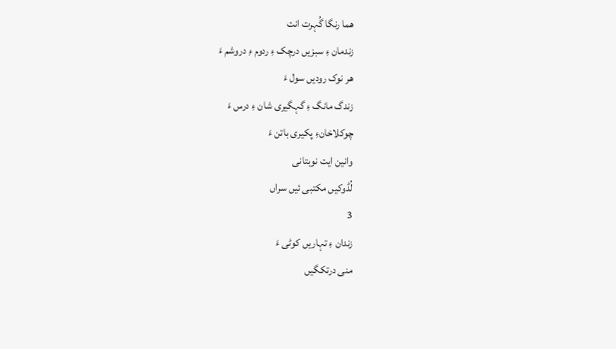ھما رنگا گُہرت انت
زندمان ءِ سبزیں درچک ءِ ردوم ءِ دروشم ءَ
ھر نوک رودیں سول ءَ
زندگ مانگ ءِ گہگیری شان ءِ درس ءَ
چوکلاخانءِ پکیری باتن ءَ
وانین ایت نوبتانی
لُڈوکیں مکتبی ئیں سراں
3
زندان ءِ تہاریں کوٹی ءَ
منی درتکگیں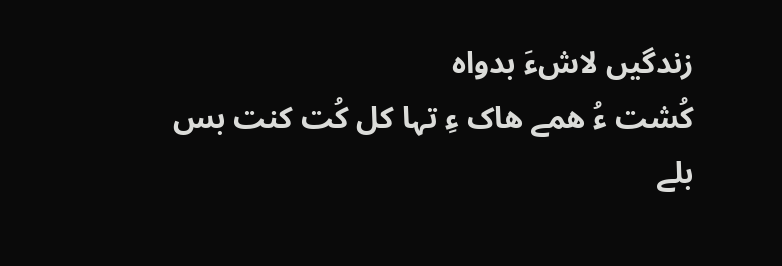زندگیں لاشءَ بدواہ
کُشت ءُ ھمے ھاک ءِ تہا کل کُت کنت بس
بلے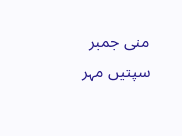منی جمبر سپتیں مہر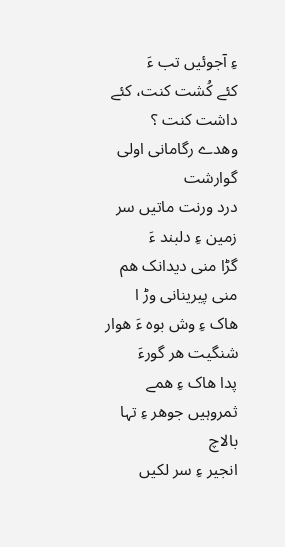ءِ آجوئیں تب ءَ
کئے کُشت کنت، کئے داشت کنت ؟
وھدے رگامانی اولی گوارشت
درد ورنت ماتیں سر زمین ءِ دلبند ءَ
گڑا منی دیدانک ھم منی پیرینانی وڑ ا
ھاک ءِ وش بوہ ءَ ھوار شنگیت ھر گورءَ
پدا ھاک ءِ ھمے ثمروہیں جوھر ءِ تہا بالاچ
انجیر ءِ سر لکیں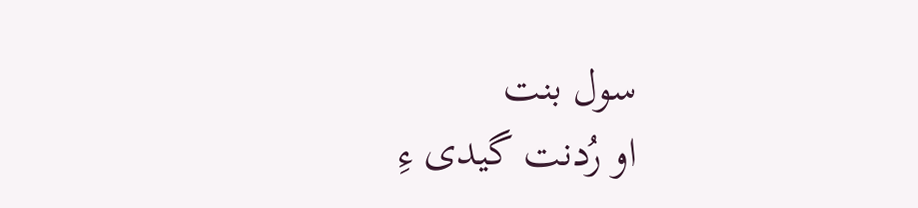سول بنت
او رُدنت گیدی ءِ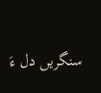سنگریں دل ءَ